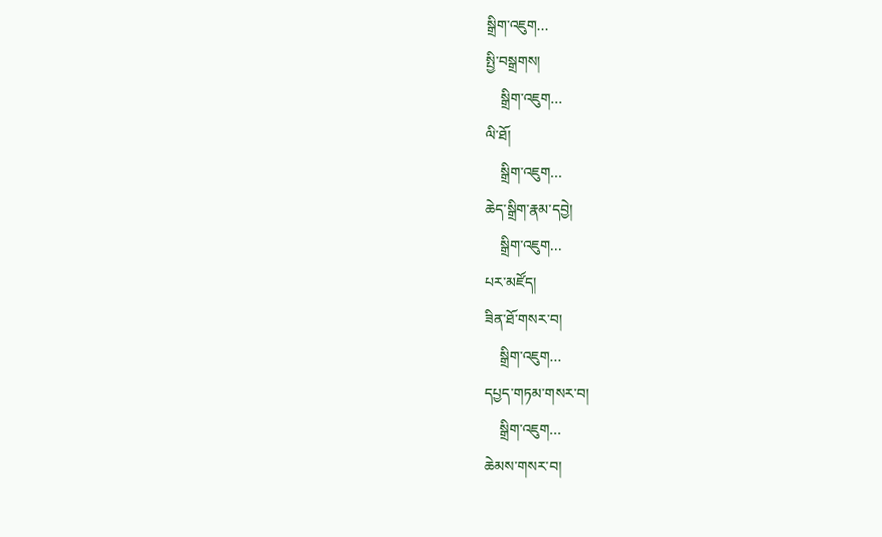སྒྲིག་འཇུག...
སྤྱི་བསྒྲགས།
    སྒྲིག་འཇུག...
ལི་ཐོ།
    སྒྲིག་འཇུག...
ཆེད་སྒྲིག་རྣམ་དབྱེ།
    སྒྲིག་འཇུག...
པར་མཛོད།
ཟིན་ཐོ་གསར་བ།
    སྒྲིག་འཇུག...
དཔྱད་གཏམ་གསར་བ།
    སྒྲིག་འཇུག...
ཆེམས་གསར་བ།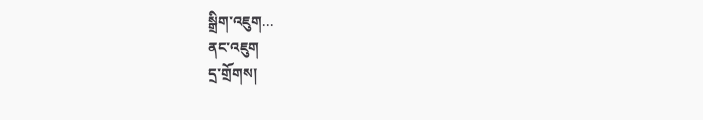སྒྲིག་འཇུག...
ནང་འཇུག
དྲ་གྲོགས།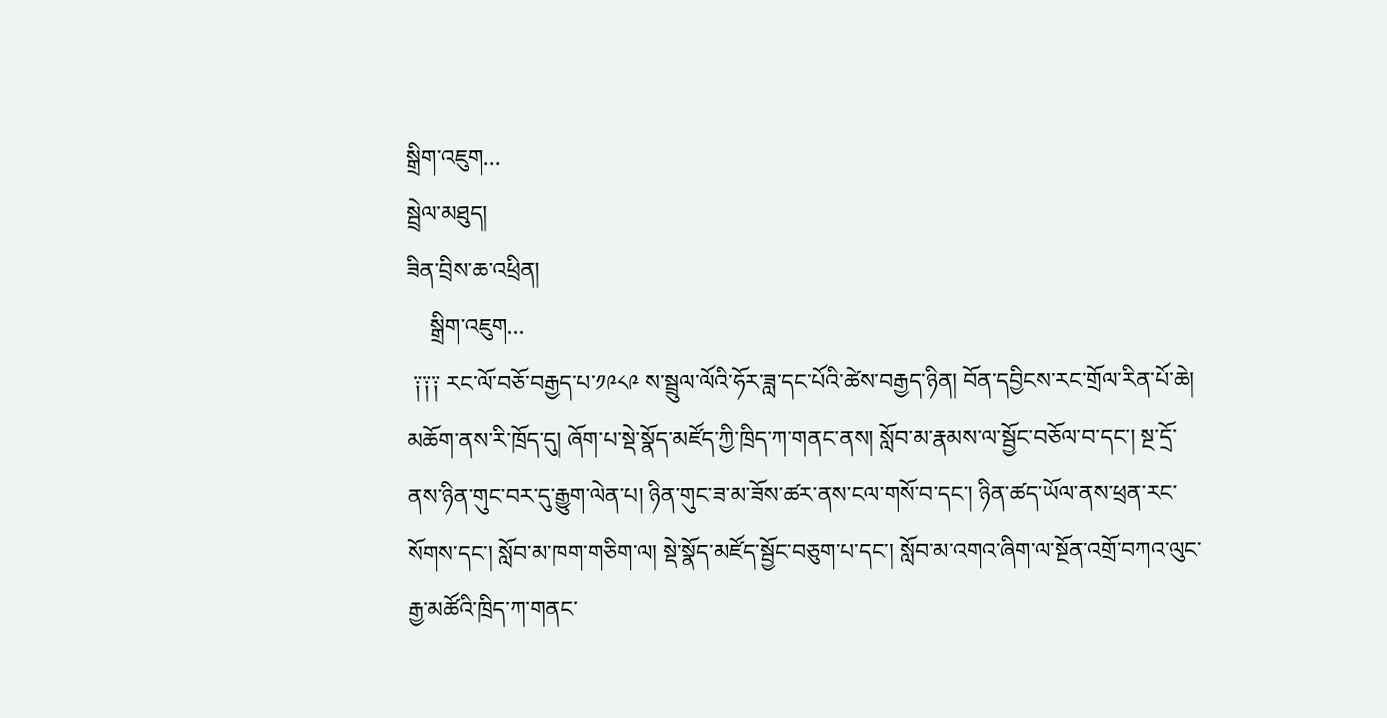སྒྲིག་འཇུག...
སྦྲེལ་མཐུད།
ཟིན་བྲིས་ཆ་འཕྲིན།
    སྒྲིག་འཇུག...
 ༑༑༑ རང་ལོ་བཅོ་བརྒྱད་པ་༡༩༨༩ ས་སྦྲུལ་ལོའི་ཧོར་ཟླ་དང་པོའི་ཚེས་བརྒྱད་ཉིན། བོན་དབྱིངས་རང་གྲོལ་རིན་པོ་ཆེ། མཆོག་ནས་རི་ཁྲོད་དུ། ཞོག་པ་སྡེ་སྣོད་མཛོད་ཀྱི་ཁྲིད་ཀ་གནང་ནས། སློབ་མ་རྣམས་ལ་སྦྱོང་བཅོལ་བ་དང་། སྔ་དྲོ་ནས་ཉིན་གུང་བར་དུ་རྒྱུག་ལེན་པ། ཉིན་གུང་ཟ་མ་ཟོས་ཚར་ནས་ངལ་གསོ་བ་དང་། ཉིན་ཚད་ཡོལ་ནས་ཕྲན་རང་སོགས་དང་། སློབ་མ་ཁག་གཅིག་ལ། སྡེ་སྣོད་མཛོད་སྦྱོང་བཅུག་པ་དང་། སློབ་མ་འགའ་ཞིག་ལ་སྔོན་འགྲོ་བཀའ་ལུང་རྒྱ་མཚོའི་ཁྲིད་ཀ་གནང་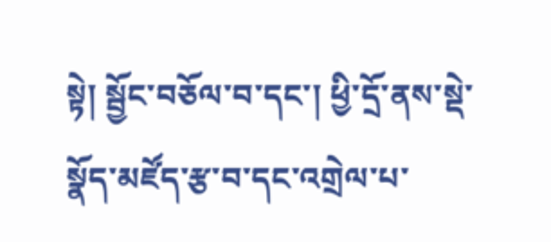སྟེ། སྦྱོང་བཅོལ་བ་དང་། ཕྱི་དྲོ་ནས་སྡེ་སྣོད་མཛོད་རྩ་བ་དང་འགྲེལ་པ་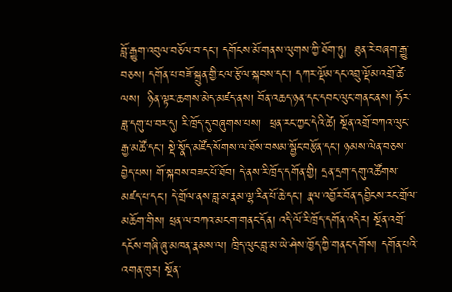བློ་རྒྱུག་འབུལ་བཅོལ་བ་དང་། དགོངས་མོ་གནས་ལུགས་ཀྱི་ཐོག་ཏུ།  ཐུན་རེ་བཞག་རྒྱུ་བཅས། དགོན་པ་བཟོ་སྐྲུན་གྱི་ངལ་རྩོལ་སྐབས་དང་། དཀར་ལྡོམ་དང་འབྲུ་ལྡོམ་འགྲོ་ཚེ་ལས།  ཉིན་ལྟར་ཆགས་མེད་མཛད་ནས། བོན་འཆད་ཉན་དང་དབང་ལུང་གནང་ནས། ཧོར་ཟླ་དགུ་པ་བར་དུ། རི་ཁྲོད་དུ་བཞུགས་པས།  ཕྲན་རང་ཀྱང་དེའི་ཚེ། སྔོན་འགྲོ་བཀའ་ལུང་རྒྱ་མཚོ་དང་། སྡེ་སྣོད་མཛོད་སོགས་ལ་ཐོས་བསམ་སྦྱོང་བརྩོན་དང་། ཉམས་ལེན་བཅས་བྱེད་པས། གོ་སྐབས་བཟང་པོ་ཐོབ། དེ་ནས་རི་ཁྲོད་དགོན་གྱི། དྲན་དྲག་དགུ་འཚོགས་མཛད་པ་དང་། དེ་གྲོལ་ནས་བླ་མ་རྣམ་ལྷ་རིན་པོ་ཆེ་དང་། རྣལ་འབྱོར་བོན་དབྱིངས་རང་གྲོལ་མཆོག་གིས། ཕྲན་ལ་བཀའ་མངག་གནང་དོན། འདི་ལོ་རི་ཁྲོད་དགོན་འདིར། སྔོན་འགྲོ་དངོས་གཞི་ཞུ་མཁན་རྣམས་ལ། ཁྲིད་ལུང་བླ་མ་ཡེ་ཤེས་ཁྱོད་ཀྱི་གནང་དགོས། དགོན་པའི་འགན་ཁུར། སྔོན་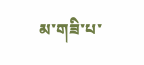མ་གཟི་པ་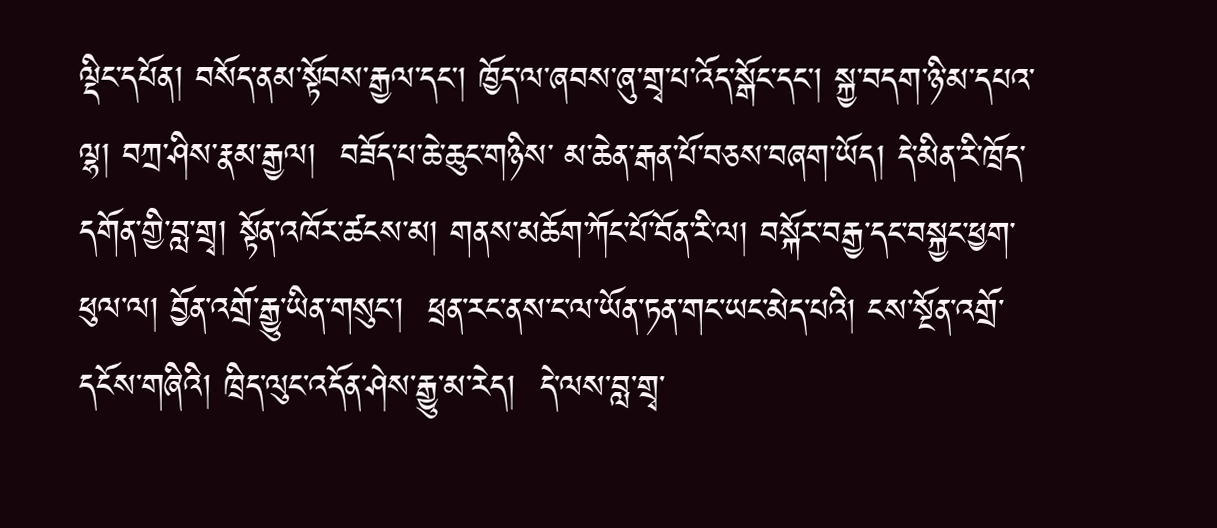ལྡིང་དཔོན། བསོད་ནམ་སྟོབས་རྒྱལ་དང་། ཁྱོད་ལ་ཞབས་ཞུ་གྲྭ་པ་འོད་སྒོང་དང་། སྐྱ་བདག་ཉི་མ་དཔའ་ལྷ། བཀྲ་ཤིས་རྣམ་རྒྱལ།  བཟོད་པ་ཆེ་ཆུང་གཉིས་ མ་ཆེན་རྒན་པོ་བཅས་བཞག་ཡོད། དེ་མིན་རི་ཁྲོད་དགོན་གྱི་བླ་གྲྭ། སྟོན་འཁོར་ཚངས་མ། གནས་མཆོག་ཀོང་པོ་བོན་རི་ལ། བསྐོར་བརྒྱ་དང་བསྐྱང་ཕྱག་ཕུལ་ལ། བྱོན་འགྲོ་རྒྱུ་ཡིན་གསུང་།  ཕྲན་རང་ནས་ང་ལ་ཡོན་ཏན་གང་ཡང་མེད་པའི། ངས་སྔོན་འགྲོ་དངོས་གཞིའི། ཁྲིད་ལུང་འདོན་ཤེས་རྒྱུ་མ་རེད།  དེ་ལས་བླ་གྲྭ་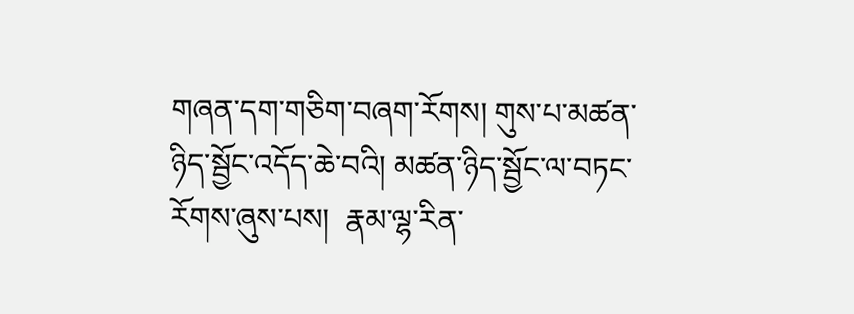གཞན་དག་གཅིག་བཞག་རོགས། གུས་པ་མཚན་ཉིད་སྦྱོང་འདོད་ཆེ་བའི། མཚན་ཉིད་སྦྱོང་ལ་བཏང་རོགས་ཞུས་པས།  རྣམ་ལྷ་རིན་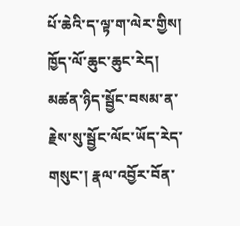པོ་ཆེའི་ད་ལྟ་ག་ལེར་གྱིས། ཁྱོད་ལོ་ཆུང་ཆུང་རེད། མཚན་ཉིད་སྦྱོང་བསམ་ན་རྗེས་སུ་སྦྱོང་ལོང་ཡོད་རེད་གསུང་། རྣལ་འབྱོར་བོན་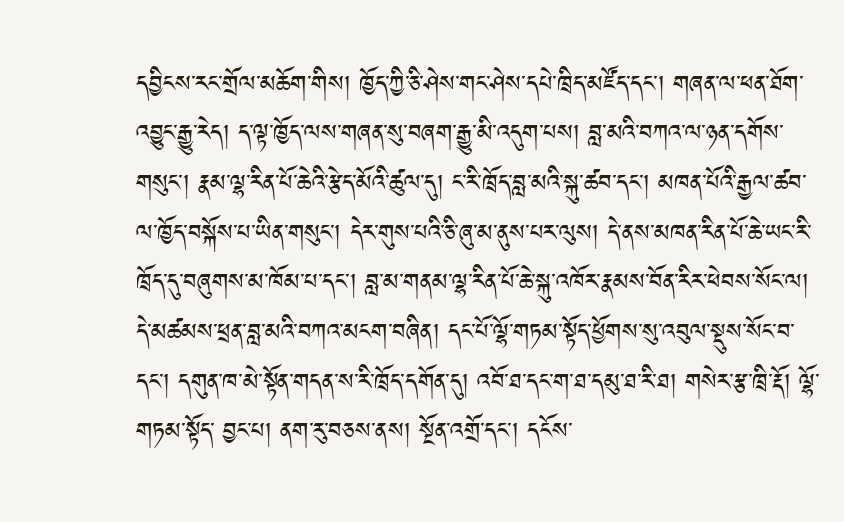དབྱིངས་རང་གྲོལ་མཆོག་གིས། ཁྱོད་ཀྱི་ཅི་ཤེས་གང་ཤེས་དཔེ་ཁྲིད་མཛོད་དང་། གཞན་ལ་ཕན་ཐོག་འབྱུང་རྒྱུ་རེད། ད་ལྟ་ཁྱོད་ལས་གཞན་སུ་བཞག་རྒྱུ་མི་འདུག་པས། བླ་མའི་བཀའ་ལ་ཉན་དགོས་གསུང་། རྣམ་ལྷ་རིན་པོ་ཆེའི་རྩེད་མོའི་ཚུལ་དུ། ང་རི་ཁྲོད་བླ་མའི་སྐུ་ཚབ་དང་། མཁན་པོའི་རྒྱལ་ཚབ་ལ་ཁྱོད་བསྐོས་པ་ཡིན་གསུང་། དེར་གུས་པའི་ཅི་ཞུ་མ་ནུས་པར་ལུས། དེ་ནས་མཁན་རིན་པོ་ཆེ་ཡང་རི་ཁྲོད་དུ་བཞུགས་མ་ཁོམ་པ་དང་། བླ་མ་གནམ་ལྷ་རིན་པོ་ཆེ་སྐུ་འཁོར་རྣམས་བོན་རིར་ཕེབས་སོང་ལ། དེ་མཚམས་ཕྲན་བླ་མའི་བཀའ་མངག་བཞིན། དང་པོ་ལྷོ་གཏམ་སྟོད་ཕྱོགས་སུ་འབུལ་སྡུས་སོང་བ་དང་། དགུན་ཁ་མེ་སྟོན་གདན་ས་རི་ཁྲོད་དགོན་དུ། འབོ་ཐ་དང་ག་ཐ་དམུ་ཐ་རི་ཐ། གསེར་རྩ་ཁྲི་རྡོ། ལྷོ་གཏམ་སྟོད་ བྱང་པ། ནག་རུ་བཅས་ནས། སྔོན་འགྲོ་དང་། དངོས་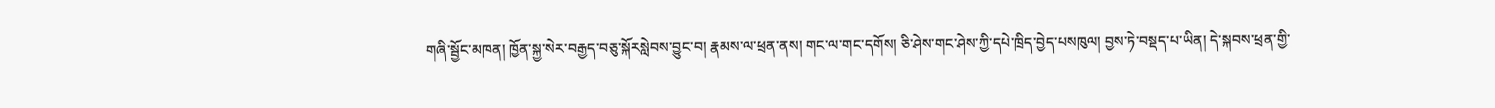གཞི་སྦྱོང་མཁན། ཁྱོན་སྐྱ་སེར་བརྒྱད་བཅུ་སྐོརསླེབས་བྱུང་བ། རྣམས་ལ་ཕྲན་ནས། གང་ལ་གང་དགོས། ཅི་ཤེས་གང་ཤེས་ཀྱི་དཔེ་ཁྲིད་བྱེད་པསཁུལ། བྱས་ཏེ་བསྡད་པ་ཡིན། དེ་སྐབས་ཕྲན་གྱི་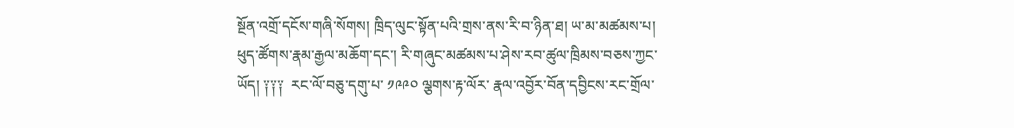སྔོན་འགྲོ་དངོས་གཞི་སོགས། ཁྲིད་ལུང་སྟོན་པའི་གྲས་ནས་རི་བ་ཉིན་ཐ། ཡ་མ་མཚམས་པ། ཕུད་ཚོགས་རྣམ་རྒྱལ་མཆོག་དང་། རི་གཞུང་མཚམས་པ་ཤེས་རབ་ཚུལ་ཁྲིམས་བཅས་ཀྱང་ཡོད། ༑༑༑  རང་ལོ་བཅུ་དགུ་པ་ ༡༩༩༠ ལྕགས་རྟ་ལོར་ རྣལ་འབྱོར་བོན་དབྱིངས་རང་གྲོལ་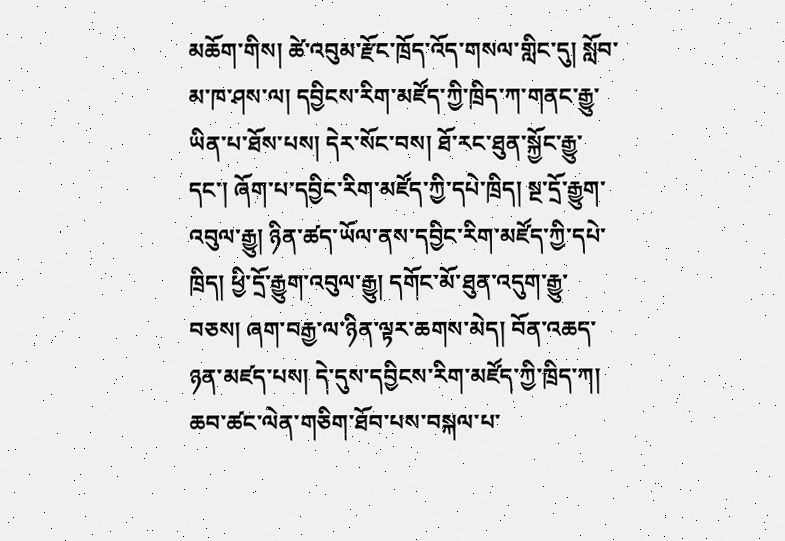མཆོག་གིས། ཚེ་འབུམ་རྫོང་ཁྲོད་འོད་གསལ་གླིང་དུ། སློབ་མ་ཁ་ཤས་ལ། དབྱིངས་རིག་མཛོད་ཀྱི་ཁྲིད་ཀ་གནང་རྒྱུ་ཡིན་པ་ཐོས་པས། དེར་སོང་བས། ཐོ་རང་ཐུན་སྐྱོང་རྒྱུ་དང་། ཞོག་པ་དབྱིང་རིག་མཛོད་ཀྱི་དཔེ་ཁྲིད། སྔ་དྲོ་རྒྱུག་འབུལ་རྒྱུ། ཉིན་ཚད་ཡོལ་ནས་དབྱིང་རིག་མཛོད་ཀྱི་དཔེ་ཁྲིད། ཕྱི་དྲོ་རྒྱུག་འབུལ་རྒྱུ། དགོང་མོ་ཐུན་འདུག་རྒྱུ་བཅས། ཞག་བརྒྱ་ལ་ཉིན་ལྟར་ཆགས་མེད། བོན་འཆད་ཉན་མཛད་པས། དེ་དུས་དབྱིངས་རིག་མཛོད་ཀྱི་ཁྲིད་ཀ། ཆབ་ཚང་ལེན་གཅིག་ཐོབ་པས་བསྐལ་པ་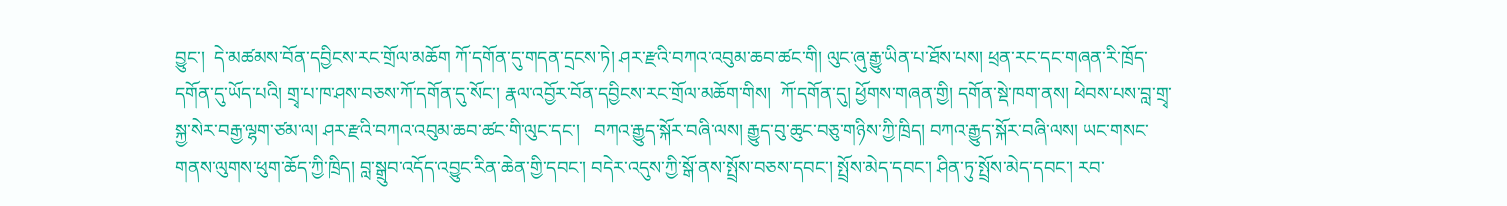བྱུང་།  དེ་མཚམས་བོན་དབྱིངས་རང་གྲོལ་མཆོག ཀོ་དགོན་དུ་གདན་དྲངས་ཏེ། ཤར་རྫའི་བཀའ་འབུམ་ཆབ་ཚང་གི། ལུང་ཞུ་རྒྱུ་ཡིན་པ་ཐོས་པས། ཕྲན་རང་དང་གཞན་རི་ཁྲོད་དགོན་དུ་ཡོད་པའི། གྲྭ་པ་ཁ་ཤས་བཅས་ཀོ་དགོན་དུ་སོང་། རྣལ་འབྱོར་བོན་དབྱིངས་རང་གྲོལ་མཆོག་གིས།  ཀོ་དགོན་དུ། ཕྱོགས་གཞན་གྱི། དགོན་སྡེ་ཁག་ནས། ཕེབས་པས་བླ་གྲྭ་སྐྱ་སེར་བརྒྱ་ལྷག་ཙམ་ལ། ཤར་རྫའི་བཀའ་འབུམ་ཆབ་ཚང་གི་ལུང་དང་།   བཀའ་རྒྱུད་སྐོར་བཞི་ལས། རྒྱུད་བུ་ཆུང་བཅུ་གཉིས་ཀྱི་ཁྲིད། བཀའ་རྒྱུད་སྐོར་བཞི་ལས། ཡང་གསང་གནས་ལུགས་ཕུག་ཆོད་ཀྱི་ཁྲིད། བླ་སྒྲུབ་འདོད་འབྱུང་རིན་ཆེན་གྱི་དབང་། བདེར་འདུས་ཀྱི་སྒོ་ནས་སྤྲོས་བཅས་དབང་། སྤྲོས་མེད་དབང་། ཤིན་ཏུ་སྤྲོས་མེད་དབང་། རབ་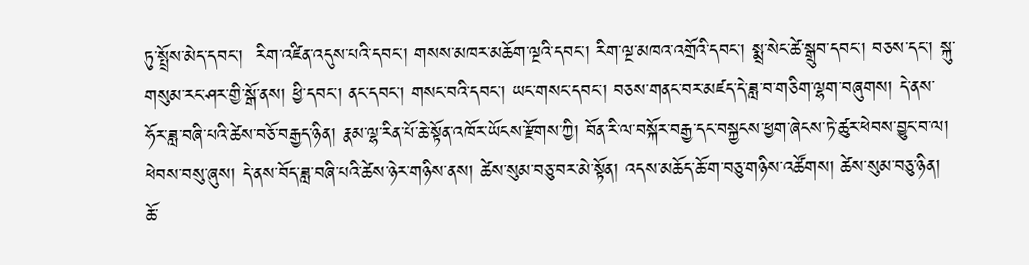ཏུ་སྤྲོས་མེད་དབང་།  རིག་འཛིན་འདུས་པའི་དབང་། གསས་མཁར་མཆོག་ལྔའི་དབང་། རིག་ལྔ་མཁའ་འགྲོའི་དབང་། སྨྲ་སེང་ཚེ་སྒྲུབ་དབང་། བཅས་དང་། སྐུ་གསུམ་རང་ཤར་གྱི་སྒོ་ནས། ཕྱི་དབང་། ནང་དབང་། གསང་བའི་དབང་། ཡང་གསང་དབང་། བཅས་གནང་བར་མཛད་དེ་ཟླ་བ་གཅིག་ལྷག་བཞུགས། དེ་ནས་ཧོར་ཟླ་བཞི་པའི་ཚེས་བཅོ་བརྒྱད་ཉིན། རྣམ་ལྷ་རིན་པོ་ཆེ་སྟོན་འཁོར་ཡོངས་རྫོགས་ཀྱི། བོན་རི་ལ་བསྐོར་བརྒྱ་དང་བསྐྱངས་ཕྱག་ཞེངས་ཏེ་ཚུར་ཕེབས་བྱུང་བ་ལ། ཕེབས་བསུ་ཞུས། དེ་ནས་བོད་ཟླ་བཞི་པའི་ཚེས་ཉེར་གཉིས་ནས། ཚེས་སུམ་བཅུ་བར་མེ་སྟོན། འདས་མཆོད་ཆོ་ག་བཅུ་གཉིས་འཚོགས། ཚེས་སུམ་བཅུ་ཉིན། ཆོ་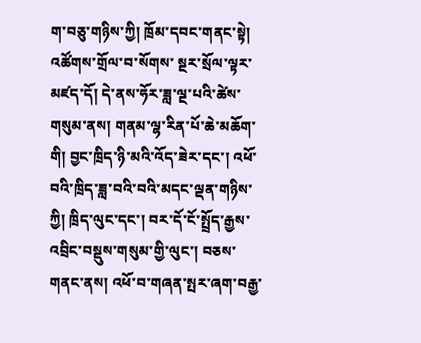ག་བཅུ་གཉིས་ཀྱི། ཁྲོམ་དབང་གནང་སྟེ། འཚོགས་གྲོལ་བ་སོགས་ སྔར་སྲོལ་ལྟར་མཛད་དོ། དེ་ནས་ཧོར་ཟླ་ལྔ་པའི་ཚེས་གསུམ་ནས། གནམ་ལྷ་རིན་པོ་ཆེ་མཆོག་གི། བྱང་ཁྲིད་ཉི་མའི་འོད་ཟེར་དང་། འཕོ་བའི་ཁྲིད་ཟླ་བའི་བའི་མདང་ལྡན་གཉིས་ཀྱི། ཁྲིད་ལུང་དང་། བར་དོ་ངོ་སྤྲོད་རྒྱས་འབྲིང་བསྡུས་གསུམ་གྱི་ལུང་། བཅས་གནང་ནས། འཕོ་བ་གཞན་སྤར་ཞག་བརྒྱ་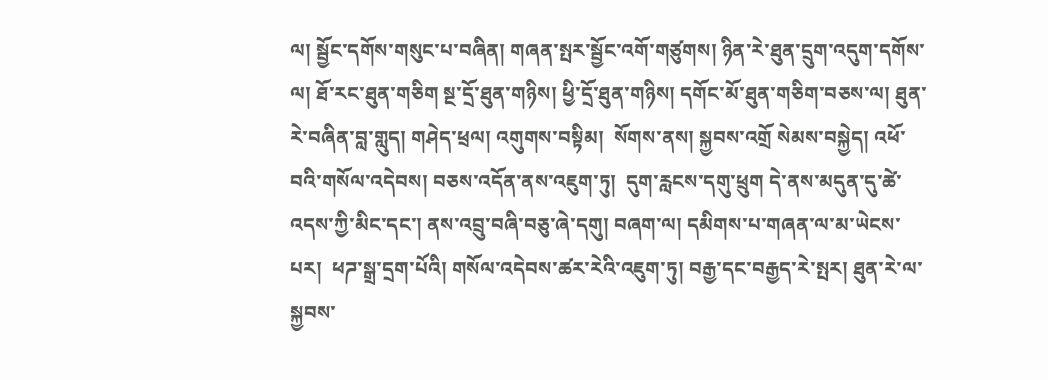ལ། སྦྱོང་དགོས་གསུང་པ་བཞིན། གཞན་སྤར་སྦྱོང་འགོ་གཙུགས། ཉིན་རེ་ཐུན་དྲུག་འདུག་དགོས་ལ། ཐོ་རང་ཐུན་གཅིག སྔ་དྲོ་ཐུན་གཉིས། ཕྱི་དྲོ་ཐུན་གཉིས། དགོང་མོ་ཐུན་གཅིག་བཅས་ལ། ཐུན་རེ་བཞིན་བླ་གླུད། གཤེད་ཕྲལ། འགུགས་བསྟིམ།  སོགས་ནས། སྐྱབས་འགྲོ སེམས་བསྐྱེད། འཕོ་བའི་གསོལ་འདེབས། བཅས་འདོན་ནས་འཇུག་ཏུ།  དུག་རླངས་དགུ་ཕྲུག དེ་ནས་མདུན་དུ་ཚེ་འདས་ཀྱི་མིང་དང་། ནས་འབྲུ་བཞི་བཅུ་ཞེ་དགུ། བཞག་ལ། དམིགས་པ་གཞན་ལ་མ་ཡེངས་པར།  ཕཌ་སྒྲ་དྲག་པོའི། གསོལ་འདེབས་ཚར་རེའི་འཇུག་ཏུ། བརྒྱ་དང་བརྒྱད་རེ་སྤར། ཐུན་རེ་ལ་སྐྱབས་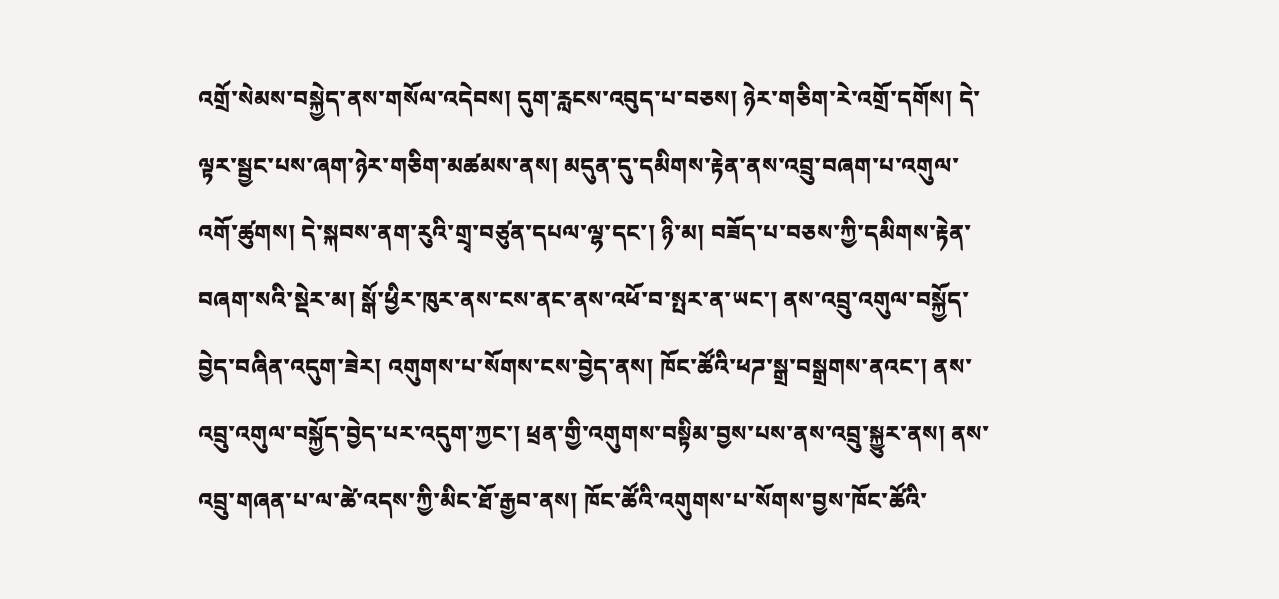འགྲོ་སེམས་བསྐྱེད་ནས་གསོལ་འདེབས། དུག་རླངས་འབུད་པ་བཅས། ཉེར་གཅིག་རེ་འགྲོ་དགོས། དེ་ལྟར་སྦྱང་པས་ཞག་ཉེར་གཅིག་མཚམས་ནས། མདུན་དུ་དམིགས་རྟེན་ནས་འབྲུ་བཞག་པ་འགུལ་འགོ་ཚུགས། དེ་སྐབས་ནག་རུའི་གྲྭ་བཙུན་དཔལ་ལྷ་དང་། ཉི་མ། བཟོད་པ་བཅས་ཀྱི་དམིགས་རྟེན་བཞག་སའི་སྡེར་མ། སྒོ་ཕྱིར་ཁུར་ནས་ངས་ནང་ནས་འཕོ་བ་སྤར་ན་ཡང་། ནས་འབྲུ་འགུལ་བསྐྱོད་བྱེད་བཞིན་འདུག་ཟེར། འགུགས་པ་སོགས་ངས་བྱེད་ནས། ཁོང་ཚོའི་ཕཌ་སྒྲ་བསྒྲགས་ནའང་། ནས་འབྲུ་འགུལ་བསྐྱོད་བྱེད་པར་འདུག་ཀྱང་། ཕྲན་གྱི་འགུགས་བསྟིམ་བྱས་པས་ནས་འབྲུ་སྐྱུར་ནས། ནས་འབྲུ་གཞན་པ་ལ་ཚེ་འདས་ཀྱི་མིང་ཐོ་རྒྱབ་ནས། ཁོང་ཚོའི་འགུགས་པ་སོགས་བྱས་ཁོང་ཚོའི་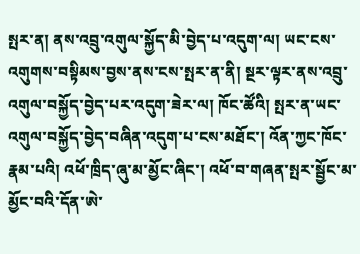སྤར་ན། ནས་འབྲུ་འགུལ་སྐྱོད་མི་བྱེད་པ་འདུག་ལ། ཡང་ངས་འགུགས་བསྟིམས་བྱས་ནས་ངས་སྤར་ན་ནི། སྔར་ལྟར་ནས་འབྲུ་འགུལ་བསྐྱོད་བྱེད་པར་འདུག་ཟེར་ལ། ཁོང་ཚོའི། སྤར་ན་ཡང་འགུལ་བསྐྱོད་བྱེད་བཞིན་འདུག་པ་ངས་མཐོང་། འོན་ཀྱང་ཁོང་རྣམ་པའི། འཕོ་ཁྲིད་ཞུ་མ་མྱོང་ཞིང་། འཕོ་བ་གཞན་སྤར་སྦྱོང་མ་མྱོང་བའི་དོན་ཨེ་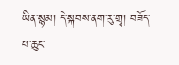ཡིན་སྙམ། དེ་སྐབས་ནག་རུ་གྲྭ། བཟོད་པ་ཆུང་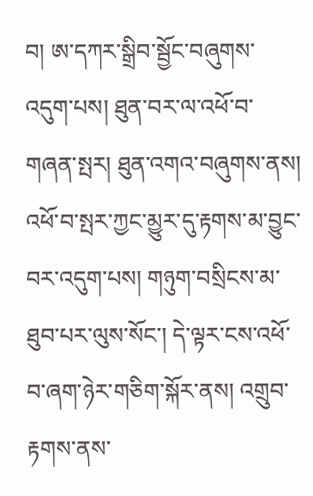བ། ཨ་དཀར་སྒྲིབ་སྦྱོང་བཞུགས་འདུག་པས། ཐུན་བར་ལ་འཕོ་བ་གཞན་སྤར། ཐུན་འགའ་བཞུགས་ནས། འཕོ་བ་སྤར་ཀྱང་མྱུར་དུ་རྟགས་མ་བྱུང་བར་འདུག་པས། གཉུག་བསྲིངས་མ་ཐུབ་པར་ལུས་སོང་། དེ་ལྟར་ངས་འཕོ་བ་ཞག་ཉེར་གཅིག་སྐོར་ནས། འགྲུབ་རྟགས་ནས་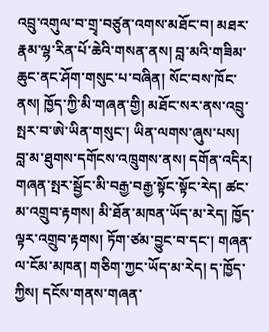འབྲུ་འགུལ་བ་གྲྭ་བཙུན་འགས་མཐོང་བ། མཐར་རྣམ་ལྷ་རིན་པོ་ཆེའི་གསན་ནས། བླ་མའི་གཟིམ་ཆུང་ནང་ཤོག་གསུང་པ་བཞིན། སོང་བས་ཁོང་ནས། ཁྱོད་ཀྱི་མི་གཞན་གྱི། མཐོང་སར་ནས་འབྲུ་སྤར་བ་ཨེ་ཡིན་གསུང་། ཡིན་ལགས་ཞུས་པས། བླ་མ་ཐུགས་དགོངས་འཁྲུགས་ནས། དགོན་འདིར། གཞན་སྤར་སྦྱོང་མི་བརྒྱ་བརྒྱ་སྟོང་སྟོང་རེད། ཚང་མ་འགྲུབ་རྟགས། མི་ཐོན་མཁན་ཡོད་མ་རེད། ཁྱོད་ལྟར་འགྲུབ་རྟགས། ཏོག་ཙམ་བྱུང་བ་དང་། གཞན་ལ་ངོམ་མཁན། གཅིག་ཀྱང་ཡོད་མ་རེད། ད་ཁྱོད་ཀྱིས། དངོས་གནས་གཞན་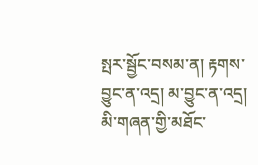སྤར་སྦྱོང་བསམ་ན། རྟགས་བྱུང་ན་འདྲ། མ་བྱུང་ན་འདྲ། མི་གཞན་གྱི་མཐོང་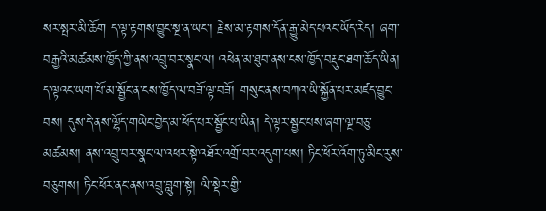སར་སྤར་མི་ཆོག ད་ལྟ་རྟགས་བྱུང་སྔ་ན་ཡང་། རྗེས་མ་རྟགས་དོན་རྒྱུ་མེད་པའང་ཡོད་རེད། ཞག་བརྒྱའི་མཚམས་ཁྱོད་ཀྱི་ནས་འབྲུ་བར་སྣང་ལ། འཕེན་མ་ཐུབ་ནས་ངས་ཁྱོད་བརྡུང་ཐག་ཆོད་ཡིན། ད་ལྟའང་ཡག་པོ་མ་སྦྱོང་ན་ངས་ཁྱོད་ལ་བཟོ་ལྟ་བཟོ། གསུང་ནས་བཀའ་ཡི་སྐྱོན་པར་མཛད་བྱུང་བས། དུས་དེ་ནས་ལྷོད་གཡེང་བྱེད་མ་ཕོད་པར་སྦྱོང་པ་ཡིན། དེ་ལྟར་སྦྱང་པས་ཞག་ལྔ་བཅུ་མཚམས། ནས་འབྲུ་བར་སྣང་ལ་འཕར་སྟེ་འཐོར་འགྲོ་བར་འདུག་པས། ཏིང་ཕོར་འོག་ཏུ་མིང་རུས་བཅུགས། ཏིང་ཕོར་ནང་ནས་འབྲུ་བླུག་སྟེ། ལི་སྡེར་གྱི་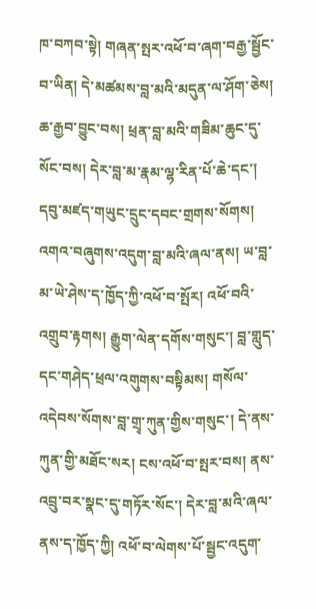ཁ་བཀབ་སྟེ། གཞན་སྤར་འཕོ་བ་ཞག་བརྒྱ་སྦྱོང་བ་ཡིན། དེ་མཚམས་བླ་མའི་མདུན་ལ་ཤོག་ཅེས། ཆ་རྒྱབ་བྱུང་བས། ཕྲན་བླ་མའི་གཟིམ་ཆུང་དུ་སོང་བས། དེར་བླ་མ་རྣམ་ལྷ་རིན་པོ་ཆེ་དང་། དབུ་མཛད་གཡུང་དྲུང་དབང་གྲགས་སོགས། འགའ་བཞུགས་འདུག་བླ་མའི་ཞལ་ནས། ཡ་བླ་མ་ཡེ་ཤེས་ད་ཁྱོད་ཀྱི་འཕོ་བ་སྤོར། འཕོ་བའི་འགྲུབ་རྟགས། རྒྱུག་ལེན་དགོས་གསུང་། བླ་གླུད་དང་གཤེད་ཕྲལ་འགུགས་བསྟིམས། གསོལ་འདེབས་སོགས་བླ་གྲྭ་ཀུན་གྱིས་གསུང་། དེ་ནས་ཀུན་གྱི་མཐོང་སར། ངས་འཕོ་བ་སྤར་བས། ནས་འབྲུ་བར་སྣང་དུ་གཏོར་སོང་། དེར་བླ་མའི་ཞལ་ནས་ད་ཁྱོད་ཀྱི། འཕོ་བ་ལེགས་པོ་སྦྱང་འདུག་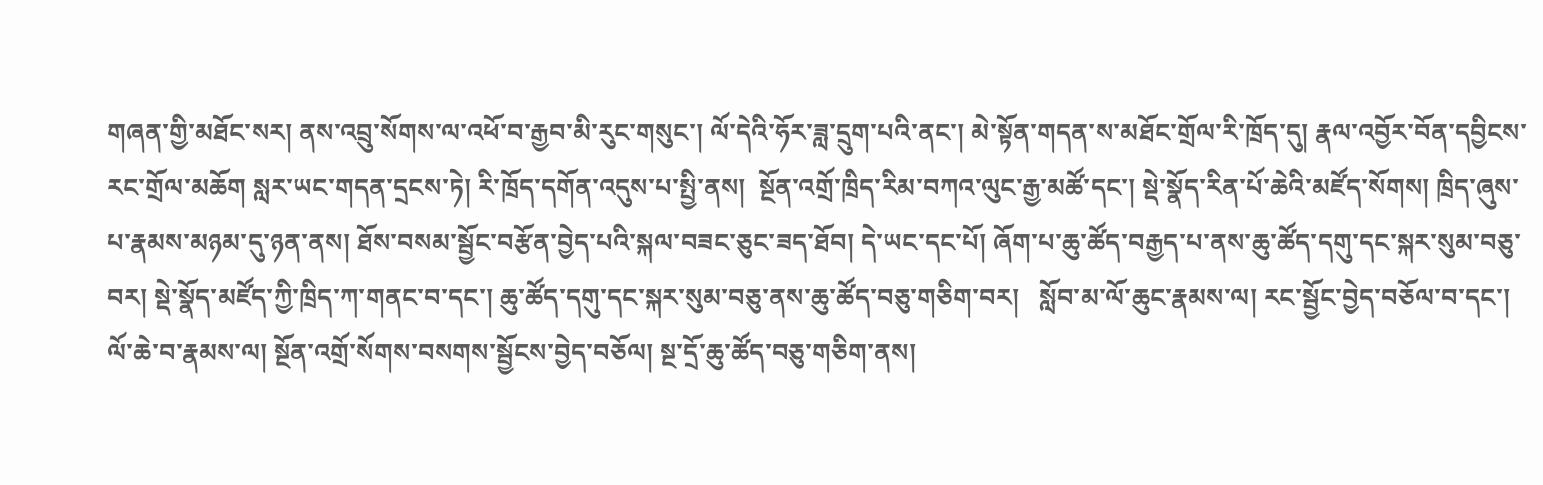གཞན་གྱི་མཐོང་སར། ནས་འབྲུ་སོགས་ལ་འཕོ་བ་རྒྱབ་མི་རུང་གསུང་། ལོ་དེའི་ཧོར་ཟླ་དྲུག་པའི་ནང་། མེ་སྟོན་གདན་ས་མཐོང་གྲོལ་རི་ཁྲོད་དུ། རྣལ་འབྱོར་བོན་དབྱིངས་རང་གྲོལ་མཆོག སླར་ཡང་གདན་དྲངས་ཏེ། རི་ཁྲོད་དགོན་འདུས་པ་སྤྱི་ནས།  སྔོན་འགྲོ་ཁྲིད་རིམ་བཀའ་ལུང་རྒྱ་མཚོ་དང་། སྡེ་སྣོད་རིན་པོ་ཆེའི་མཛོད་སོགས། ཁྲིད་ཞུས་པ་རྣམས་མཉམ་དུ་ཉན་ནས། ཐོས་བསམ་སྦྱོང་བརྩོན་བྱེད་པའི་སྐལ་བཟང་ཅུང་ཟད་ཐོབ། དེ་ཡང་དང་པོ། ཞོག་པ་ཆུ་ཚོད་བརྒྱད་པ་ནས་ཆུ་ཚོད་དགུ་དང་སྐར་སུམ་བཅུ་བར། སྡེ་སྣོད་མཛོད་ཀྱི་ཁྲིད་ཀ་གནང་བ་དང་། ཆུ་ཚོད་དགུ་དང་སྐར་སུམ་བཅུ་ནས་ཆུ་ཚོད་བཅུ་གཅིག་བར།   སློབ་མ་ལོ་ཆུང་རྣམས་ལ། རང་སྦྱོང་བྱེད་བཅོལ་བ་དང་། ལོ་ཆེ་བ་རྣམས་ལ། སྔོན་འགྲོ་སོགས་བསགས་སྦྱོངས་བྱེད་བཅོལ། སྔ་དྲོ་ཆུ་ཚོད་བཅུ་གཅིག་ནས།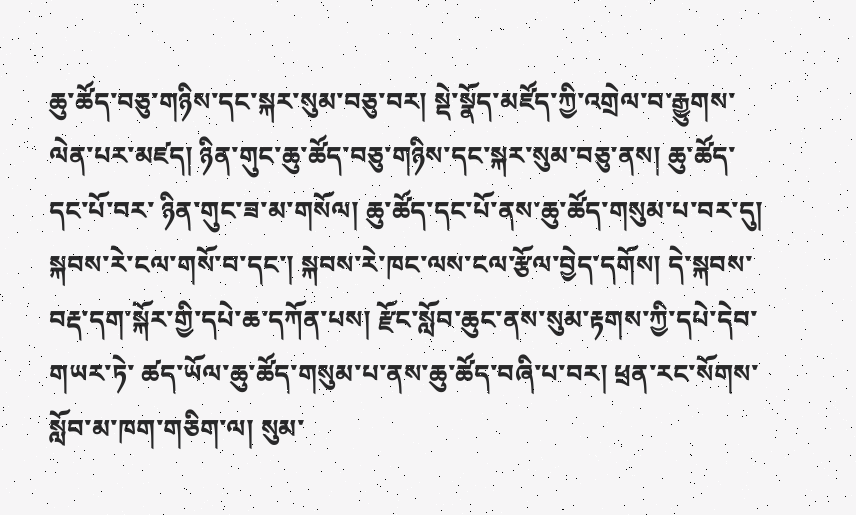ཆུ་ཚོད་བཅུ་གཉིས་དང་སྐར་སུམ་བཅུ་བར། སྡེ་སྣོད་མཛོད་ཀྱི་འགྲེལ་བ་རྒྱུགས་ལེན་པར་མཛད། ཉིན་གུང་ཆུ་ཚོད་བཅུ་གཉིས་དང་སྐར་སུམ་བཅུ་ནས། ཆུ་ཚོད་དང་པོ་བར་ ཉིན་གུང་ཟ་མ་གསོལ། ཆུ་ཚོད་དང་པོ་ནས་ཆུ་ཚོད་གསུམ་པ་བར་དུ། སྐབས་རེ་ངལ་གསོ་བ་དང་། སྐབས་རེ་ཁང་ལས་ངལ་རྩོལ་བྱེད་དགོས། དེ་སྐབས་བརྡ་དག་སྐོར་གྱི་དཔེ་ཆ་དཀོན་པས། རྫོང་སློབ་ཆུང་ནས་སུམ་རྟགས་ཀྱི་དཔེ་དེབ་གཡར་ཏེ་ ཚད་ཡོལ་ཆུ་ཚོད་གསུམ་པ་ནས་ཆུ་ཚོད་བཞི་པ་བར། ཕྲན་རང་སོགས་ སློབ་མ་ཁག་གཅིག་ལ། སུམ་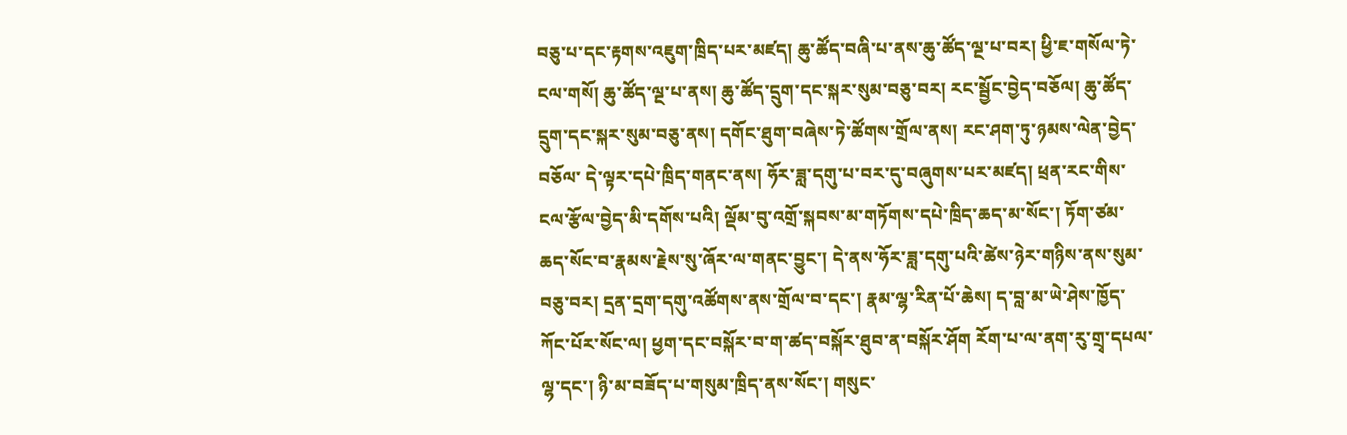བཅུ་པ་དང་རྟགས་འཇུག་ཁྲིད་པར་མཛད། ཆུ་ཚོད་བཞི་པ་ནས་ཆུ་ཚོད་ལྔ་པ་བར། ཕྱི་ཇ་གསོལ་ཏེ་ངལ་གསོ། ཆུ་ཚོད་ལྔ་པ་ནས། ཆུ་ཚོད་དྲུག་དང་སྐར་སུམ་བཅུ་བར། རང་སྦྱོང་བྱེད་བཅོལ། ཆུ་ཚོད་དྲུག་དང་སྐར་སུམ་བཅུ་ནས། དགོང་ཐུག་བཞེས་ཏེ་ཚོགས་གྲོལ་ནས། རང་ཤག་ཏུ་ཉམས་ལེན་བྱེད་བཅོལ་ དེ་ལྟར་དཔེ་ཁྲིད་གནང་ནས། ཧོར་ཟླ་དགུ་པ་བར་དུ་བཞུགས་པར་མཛད། ཕྲན་རང་གིས་ངལ་རྩོལ་བྱེད་མི་དགོས་པའི། ལྡོམ་བུ་འགྲོ་སྐབས་མ་གཏོགས་དཔེ་ཁྲིད་ཆད་མ་སོང་། ཏོག་ཙམ་ཆད་སོང་བ་རྣམས་རྗེས་སུ་ཞོར་ལ་གནང་བྱུང་། དེ་ནས་ཧོར་ཟླ་དགུ་པའི་ཚེས་ཉེར་གཉིས་ནས་སུམ་བཅུ་བར། དྲན་དྲག་དགུ་འཚོགས་ནས་གྲོལ་བ་དང་། རྣམ་ལྷ་རིན་པོ་ཆེས། ད་བླ་མ་ཡེ་ཤེས་ཁྱོད་ཀོང་པོར་སོང་ལ། ཕྱག་དང་བསྐོར་བ་ག་ཚད་བསྐོར་ཐུབ་ན་བསྐོར་ཤོག རོག་པ་ལ་ནག་རུ་གྲྭ་དཔལ་ལྷ་དང་། ཉི་མ་བཟོད་པ་གསུམ་ཁྲིད་ནས་སོང་། གསུང་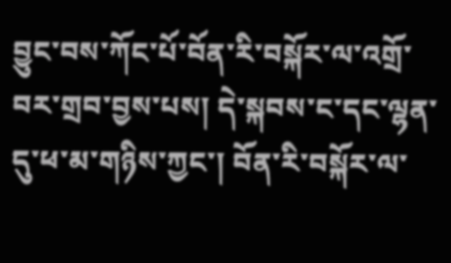བྱུང་བས་ཀོང་པོ་བོན་རི་བསྐོར་ལ་འགྲོ་བར་གྲབ་བྱས་པས། དེ་སྐབས་ང་དང་ལྷན་དུ་ཕ་མ་གཉིས་ཀྱང་། བོན་རི་བསྐོར་ལ་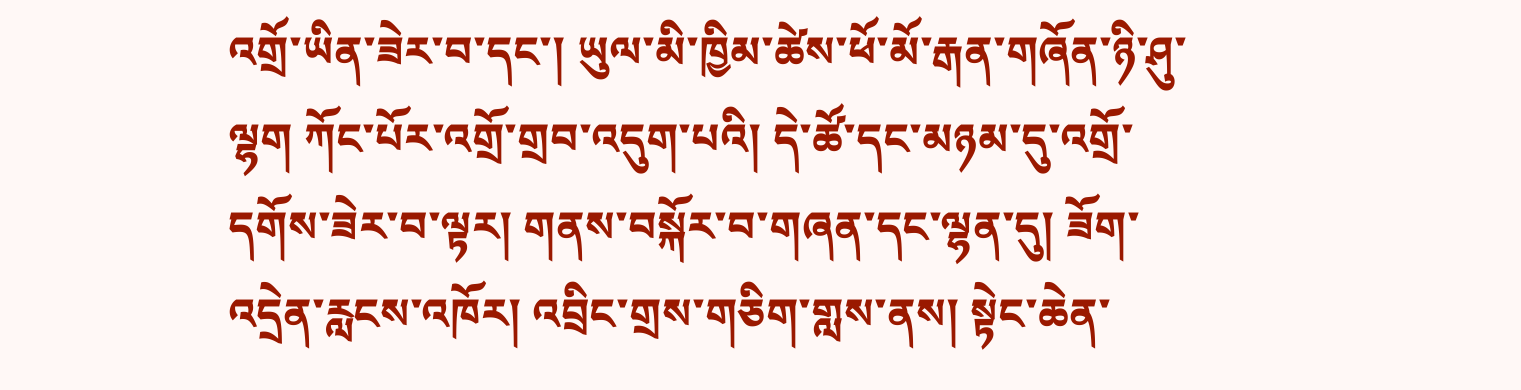འགྲོ་ཡིན་ཟེར་བ་དང་། ཡུལ་མི་ཁྱིམ་ཚེས་ཕོ་མོ་རྒན་གཞོན་ཉི་ཤུ་ལྷག ཀོང་པོར་འགྲོ་གྲབ་འདུག་པའི། དེ་ཚོ་དང་མཉམ་དུ་འགྲོ་དགོས་ཟེར་བ་ལྟར། གནས་བསྐོར་བ་གཞན་དང་ལྷན་དུ། ཟོག་འདྲེན་རླངས་འཁོར། འབྲིང་གྲས་གཅིག་གླས་ནས། སྟེང་ཆེན་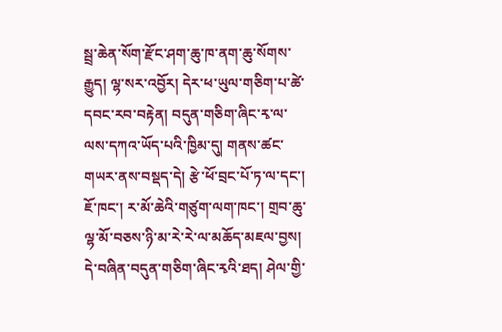སྦྲ་ཆེན་སོག་རྫོང་ཤག་ཆུ་ཁ་ནག་ཆུ་སོགས་རྒྱུད། ལྷ་སར་འབྱོར། དེར་ཕ་ཡུལ་གཅིག་པ་ཚེ་དབང་རབ་བརྟེན། བདུན་གཅིག་ཞིང་རྭ་ལ་ལས་དཀའ་ཡོད་པའི་ཁྱིམ་དུ། གནས་ཚང་གཡར་ནས་བསྡད་དེ། རྩེ་ཕོ་བྲང་པོ་ཏ་ལ་དང་། ཇོ་ཁང་། ར་མོ་ཆེའི་གཙུག་ལག་ཁང་། གྲབ་ཆུ་ལྷ་མོ་བཅས་ཉི་མ་རེ་རེ་ལ་མཆོད་མཇལ་བྱས། དེ་བཞིན་བདུན་གཅིག་ཞིང་རྭའི་ཐད། ཤེལ་གྱི་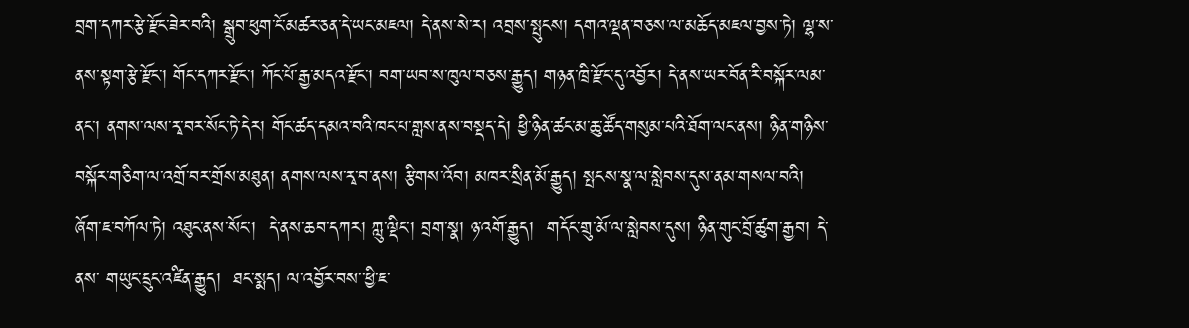བྲག་དཀར་རྩེ་རྫོང་ཟེར་བའི། སྒྲུབ་ཕུག་ངོ་མཚར་ཅན་དེ་ཡང་མཇལ། དེ་ནས་སེ་ར། འབྲས་སྤུངས། དགའ་ལྡན་བཅས་ལ་མཆོད་མཇལ་བྱས་ཏེ། ལྷ་ས་ནས་སྟག་རྩེ་རྫོང་། གོང་དཀར་རྫོང་། ཀོང་པོ་རྒྱ་མདའ་རྫོང་། བག་ཡབ་ས་ཁུལ་བཅས་རྒྱུད། གཉན་ཁྲི་རྫོང་དུ་འབྱོར། དེ་ནས་ཡར་བོན་རི་བསྐོར་ལམ་ནང་། ནགས་ལས་རྭ་བར་སོང་ཏེ་དེར། གོང་ཚད་དམའ་བའི་ཁང་པ་གླས་ནས་བསྡད་དེ། ཕྱི་ཉིན་ཚང་མ་ཆུ་ཚོད་གསུམ་པའི་ཐོག་ལང་ནས། ཉིན་གཉིས་བསྐོར་གཅིག་ལ་འགྲོ་བར་གྲོས་མཐུན། ནགས་ལས་རྭ་བ་ནས། རྩིགས་འོབ། མཁར་སྲིན་མོ་རྒྱུད། སྤངས་སྣ་ལ་སླེབས་དུས་ནམ་གསལ་བའི། ཞོག་ཇ་བཀོལ་ཏེ། འཐུང་ནས་སོང་།  དེ་ནས་ཆབ་དཀར། ཀླུ་ལྡིང་། བྲག་སྣ། ཉ་འགོ་རྒྱུད།  གདོང་གྲུ་མོ་ལ་སླེབས་དུས། ཉིན་གུང་བྲོ་ཚུག་རྒྱབ། དེ་ནས་ གཡུང་དྲུང་འཛིན་རྒྱུད།  ཐང་སྨད། ལ་འབྱོར་བས་་ཕྱི་ཇ་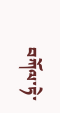བཀོལ་ཏེ་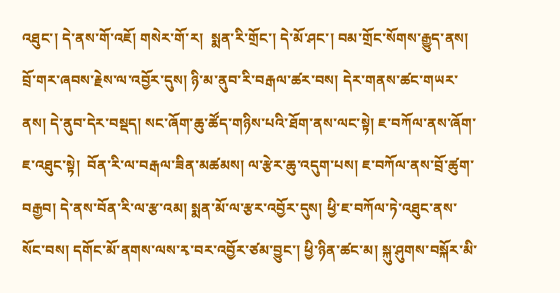འཐུང་། དེ་ནས་གོ་འཇོ། གསེར་གོ་ར།  སྨན་རི་གྲོང་། དེ་མོ་ཤང་། བམ་གྲོང་སོགས་རྒྱུད་ནས། བྲོ་གར་ཞབས་རྗེས་ལ་འབྱོར་དུས། ཉི་མ་ནུབ་རི་བརྒལ་ཚར་བས། དེར་གནས་ཚང་གཡར་ནས། དེ་ནུབ་དེར་བསྡད། སང་ཞོག་ཆུ་ཚོད་གཉིས་པའི་ཐོག་ནས་ལང་སྟེ། ཇ་བཀོལ་ནས་ཞོག་ཇ་འཐུང་སྟེ།  བོན་རི་ལ་བརྒལ་ཟིན་མཚམས། ལ་རྩེར་ཆུ་འདུག་པས། ཇ་བཀོལ་ནས་བྲོ་ཚུག་བརྒྱབ། དེ་ནས་བོན་རི་ལ་རྩ་འམ། སྨན་མོ་ལ་རྩར་འབྱོར་དུས། ཕྱི་ཇ་བཀོལ་ཏེ་འཐུང་ནས་སོང་བས། དགོང་མོ་ནགས་ལས་རྭ་བར་འབྱོར་ཙམ་བྱུང་། ཕྱི་ཉིན་ཚང་མ། སྐུ་ཤུགས་བསྐོར་མི་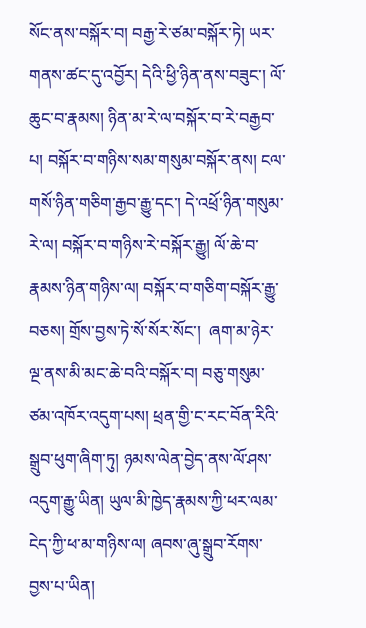སོང་ནས་བསྐོར་བ། བརྒྱ་རེ་ཙམ་བསྐོར་ཏེ། ཡར་གནས་ཚང་དུ་འབྱོར། དེའི་ཕྱི་ཉིན་ནས་བཟུང་། ལོ་ཆུང་བ་རྣམས། ཉིན་མ་རེ་ལ་བསྐོར་བ་རེ་བརྒྱབ་པ། བསྐོར་བ་གཉིས་སམ་གསུམ་བསྐོར་ནས། ངལ་གསོ་ཉིན་གཅིག་རྒྱབ་རྒྱུ་དང་། དེ་འཕྲོ་ཉིན་གསུམ་རེ་ལ། བསྐོར་བ་གཉིས་རེ་བསྐོར་རྒྱུ། ལོ་ཆེ་བ་རྣམས་ཉིན་གཉིས་ལ། བསྐོར་བ་གཅིག་བསྐོར་རྒྱུ་བཅས། གྲོས་བྱས་ཏེ་སོ་སོར་སོང་།  ཞག་མ་ཉེར་ལྔ་ནས་མི་མང་ཆེ་བའི་བསྐོར་བ། བཅུ་གསུམ་ཙམ་འཁོར་འདུག་པས། ཕྲན་གྱི་ང་རང་བོན་རིའི་སྒྲུབ་ཕུག་ཞིག་ཏུ། ཉམས་ལེན་བྱེད་ནས་ལོ་ཤས་འདུག་རྒྱུ་ཡིན། ཡུལ་མི་ཁྱེད་རྣམས་ཀྱི་ཕར་ལམ་ངེད་ཀྱི་ཕ་མ་གཉིས་ལ། ཞབས་ཞུ་སྒྲུབ་རོགས་བྱས་པ་ཡིན།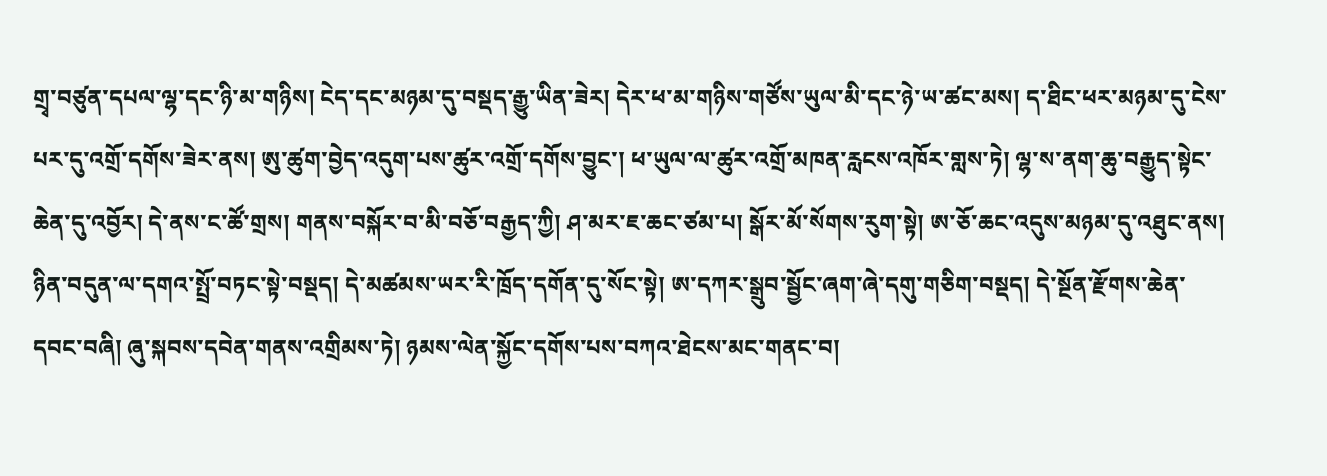གྲྭ་བཙུན་དཔལ་ལྷ་དང་ཉི་མ་གཉིས། ངེད་དང་མཉམ་དུ་བསྡད་རྒྱུ་ཡིན་ཟེར། དེར་ཕ་མ་གཉིས་གཙོས་ཡུལ་མི་དང་ཉེ་ཡ་ཚང་མས། ད་ཐིང་ཕར་མཉམ་དུ་ངེས་པར་དུ་འགྲོ་དགོས་ཟེར་ནས། ཨུ་ཚུག་བྱེད་འདུག་པས་ཚུར་འགྲོ་དགོས་བྱུང་། ཕ་ཡུལ་ལ་ཚུར་འགྲོ་མཁན་རླངས་འཁོར་གླས་ཏེ། ལྷ་ས་ནག་ཆུ་བརྒྱུད་སྟེང་ཆེན་དུ་འབྱོར། དེ་ནས་ང་ཚོ་གྲས། གནས་བསྐོར་བ་མི་བཅོ་བརྒྱད་ཀྱི། ཤ་མར་ཇ་ཆང་ཙམ་པ། སྒོར་མོ་སོགས་རུག་སྟེ། ཨ་ཅོ་ཆང་འདུས་མཉམ་དུ་འཐུང་ནས།  ཉིན་བདུན་ལ་དགའ་སྤྲོ་བཏང་སྟེ་བསྡད། དེ་མཚམས་ཡར་རི་ཁྲོད་དགོན་དུ་སོང་སྟེ། ཨ་དཀར་སྒྲུབ་སྦྱོང་ཞག་ཞེ་དགུ་གཅིག་བསྡད། དེ་སྔོན་རྫོགས་ཆེན་དབང་བཞི། ཞུ་སྐབས་དབེན་གནས་འགྲིམས་ཏེ། ཉམས་ལེན་སྐྱོང་དགོས་པས་བཀའ་ཐེངས་མང་གནང་བ།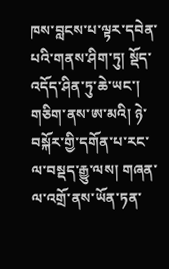ཁས་བླངས་པ་ལྟར་དབེན་པའི་གནས་ཤིག་ཏུ། སྡོད་འདོད་ཤིན་ཏུ་ཆེ་ཡང་། གཅིག་ནས་ཨ་མའི། ཉེ་བསྐོར་གྱི་དགོན་པ་རང་ལ་བསྡད་རྒྱུ་ལས། གཞན་ལ་འགྲོ་ནས་ཡོན་ཏན་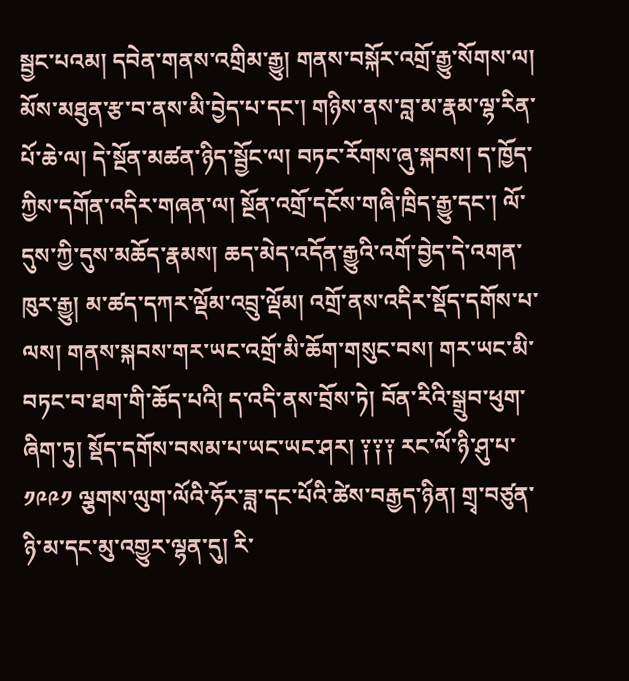སྦྱང་པའམ། དབེན་གནས་འགྲིམ་རྒྱུ། གནས་བསྐོར་འགྲོ་རྒྱུ་སོགས་ལ། མོས་མཐུན་རྩ་བ་ནས་མི་བྱེད་པ་དང་། གཉིས་ནས་བླ་མ་རྣམ་ལྷ་རིན་པོ་ཆེ་ལ། དེ་སྔོན་མཚན་ཉིད་སྦྱོང་ལ། བཏང་རོགས་ཞུ་སྐབས། ད་ཁྱོད་ཀྱིས་དགོན་འདིར་གཞན་ལ། སྔོན་འགྲོ་དངོས་གཞི་ཁྲིད་རྒྱུ་དང་། ལོ་དུས་ཀྱི་དུས་མཆོད་རྣམས། ཆད་མེད་འདོན་རྒྱུའི་འགོ་བྱེད་དེ་འགན་ཁུར་རྒྱུ། མ་ཚད་དཀར་ལྡོམ་འབྲུ་ལྡོམ། འགྲོ་ནས་འདིར་སྡོད་དགོས་པ་ལས། གནས་སྐབས་གར་ཡང་འགྲོ་མི་ཆོག་གསུང་བས། གར་ཡང་མི་བཏང་བ་ཐག་གི་ཆོད་པའི། ད་འདི་ནས་བྲོས་ཏེ། བོན་རིའི་སྒྲུབ་ཕུག་ཞིག་ཏུ། སྡོད་དགོས་བསམ་པ་ཡང་ཡང་ཤར། ༑༑༑ རང་ལོ་ཉི་ཤུ་པ་ ༡༩༩༡ ལྕགས་ལུག་ལོའི་ཧོར་ཟླ་དང་པོའི་ཚེས་བརྒྱད་ཉིན། གྲྭ་བཙུན་ཉི་མ་དང་མུ་འགྱུར་ལྷན་དུ། རི་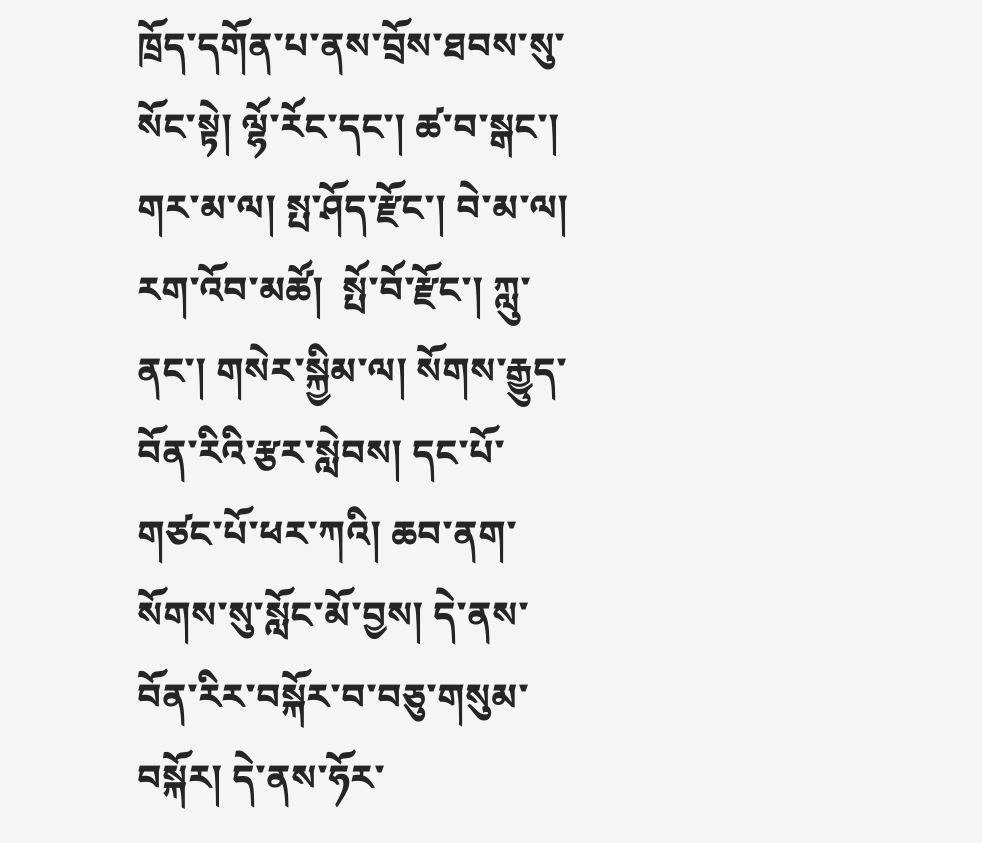ཁྲོད་དགོན་པ་ནས་བྲོས་ཐབས་སུ་སོང་སྟེ། ལྷོ་རོང་དང་། ཚ་བ་སྒང་། གར་མ་ལ། སྤ་ཤོད་རྫོང་། བེ་མ་ལ། རག་འོབ་མཚོ།  སྤོ་བོ་རྫོང་། ཀླུ་ནང་། གསེར་སྐྱིམ་ལ། སོགས་རྒྱུད་བོན་རིའི་རྩར་སླེབས། དང་པོ་གཙང་པོ་ཕར་ཀའི། ཆབ་ནག་སོགས་སུ་སློང་མོ་བྱས། དེ་ནས་བོན་རིར་བསྐོར་བ་བཅུ་གསུམ་བསྐོར། དེ་ནས་ཧོར་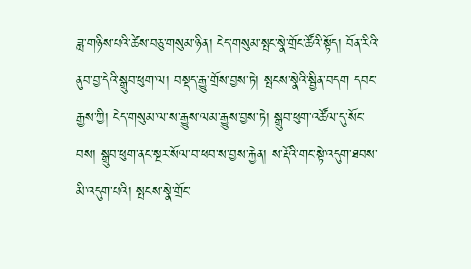ཟླ་གཉིས་པའི་ཚེས་བཅུ་གསུམ་ཉིན། ངེད་གསུམ་སྤང་སྣེ་གྲོང་ཚོའི་སྟོད། བོན་རིའི་ནུབ་བྱ་དེའི་སྒྲུབ་ཕུག་ལ། བསྡད་རྒྱུ་གྲོས་བྱས་ཏེ། སྤངས་སྣེའི་སྦྱིན་བདག དབང་རྒྱས་ཀྱི། ངེད་གསུམ་ལ་ས་རྒྱུས་ལམ་རྒྱུས་བྱས་ཏེ། སྒྲུབ་ཕུག་འཚོལ་དུ་སོང་བས། སྒྲུབ་ཕུག་ནང་སྔར་སོལ་བ་ཕབ་ས་བྱས་རྐྱེན། ས་རྡོའི་གང་སྟེ་འདུག་ཐབས་མི་འདུག་པའི། སྤངས་སྣེ་གྲོང་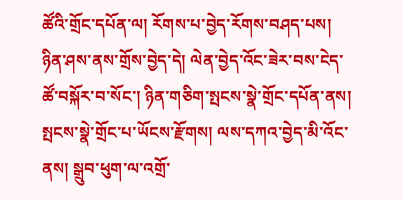ཚོའི་གྲོང་དཔོན་ལ། རོགས་པ་བྱེད་རོགས་བཤད་པས། ཉིན་ཤས་ནས་གྲོས་བྱེད་དེ། ལེན་བྱེད་འོང་ཟེར་བས་ངེད་ཚོ་བསྐོར་བ་སོང་། ཉིན་གཅིག་སྤངས་སྣེ་གྲོང་དཔོན་ནས། སྤངས་སྣེ་གྲོང་པ་ཡོངས་རྫོགས། ལས་དཀའ་བྱེད་མི་འོང་ནས། སྒྲུབ་ཕུག་ལ་འགྲོ་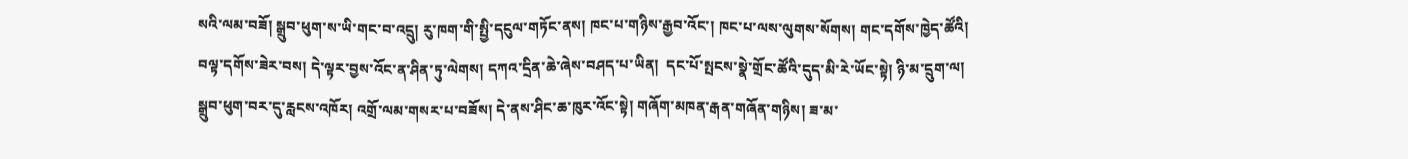སའི་ལམ་བཟོ། སྒྲུབ་ཕུག་ས་ཡི་གང་བ་འདྲུ། རུ་ཁག་གི་སྤྱི་དངུལ་གཏོང་ནས། ཁང་པ་གཉིས་རྒྱབ་འོང་། ཁང་པ་ལས་ལུགས་སོགས། གང་དགོས་ཁྱེད་ཚོའི། བལྟ་དགོས་ཟེར་བས། དེ་ལྟར་བྱས་འོང་ན་ཤིན་ཏུ་ལེགས། དཀའ་དྲིན་ཆེ་ཞེས་བཤད་པ་ཡིན།  དང་པོ་སྤངས་སྣེ་གྲོང་ཚོའི་དུད་མི་རེ་ཡོང་སྟེ། ཉི་མ་དྲུག་ལ། སྒྲུབ་ཕུག་བར་དུ་རླངས་འཁོར། འགྲོ་ལམ་གསར་པ་བཟོས། དེ་ནས་ཤིང་ཆ་ཁུར་འོང་སྟེ། གཞོག་མཁན་རྒན་གཞོན་གཉིས། ཟ་མ་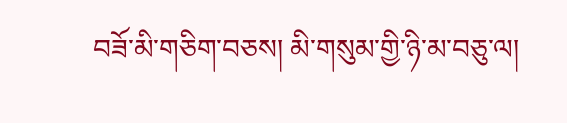བཟོ་མི་གཅིག་བཅས། མི་གསུམ་གྱི་ཉི་མ་བཅུ་ལ།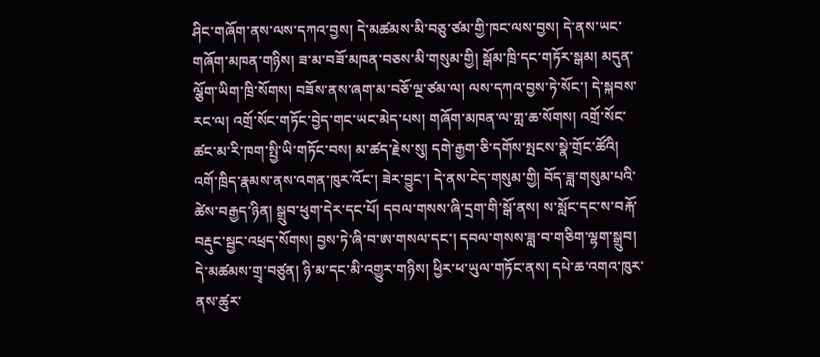ཤིང་གཞོག་ནས་ལས་དཀའ་བྱས། དེ་མཚམས་མི་བཅུ་ཙམ་གྱི་ཁང་ལས་བྱས། དེ་ནས་ཡང་གཞོག་མཁན་གཉིས། ཟ་མ་བཟོ་མཁན་བཅས་མི་གསུམ་གྱི། སྒོམ་ཁྲི་དང་གཏོར་སྒམ། མདུན་ལྕོག་ཡིག་ཁྲི་སོགས། བཟོས་ནས་ཞག་མ་བཅོ་ལྔ་ཙམ་ལ། ལས་དཀའ་བྱས་ཏེ་སོང་། དེ་སྐབས་རང་ལ། འགྲོ་སོང་གཏོང་བྱེད་གང་ཡང་མེད་པས། གཞོག་མཁན་ལ་གླ་ཆ་སོགས། འགྲོ་སོང་ཚང་མ་རི་ཁག་སྤྱི་ཡི་གཏོང་བས། མ་ཚད་རྗེས་སུ། དགེ་རྒྱག་ཅི་དགོས་སྤངས་སྣེ་གྲོང་ཚོའི། འགོ་ཁྲིད་རྣམས་ནས་འགན་ཁུར་འོང་། ཟེར་བྱུང་། དེ་ནས་ངེད་གསུམ་གྱི། བོད་ཟླ་གསུམ་པའི་ཚེས་བརྒྱད་ཉིན། སྒྲུབ་ཕུག་དེར་དང་པོ། དབལ་གསས་ཞི་དྲག་གི་སྒོ་ནས། ས་སློང་དང་ས་བརྐོ་བརྡུང་སྦྱང་འཕྲད་སོགས། བྱས་ཏེ་ཞི་བ་ཨ་གསལ་དང་། དབལ་གསས་ཟླ་བ་གཅིག་ལྷག་སྒྲུབ། དེ་མཚམས་གྲྭ་བཙུན། ཉི་མ་དང་མི་འགྱུར་གཉིས། ཕྱིར་ཕ་ཡུལ་གཏོང་ནས། དཔེ་ཆ་འགའ་ཁུར་ནས་ཚུར་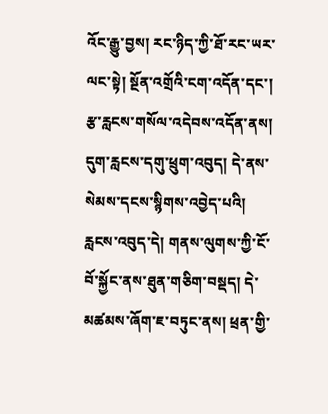འོང་རྒྱུ་བྱས། རང་ཉིད་ཀྱི་ཐོ་རང་ཡར་ལང་སྟེ། སྔོན་འགྲོའི་ངག་འདོན་དང་། རྩ་རླངས་གསོལ་འདེབས་འདོན་ནས། དུག་རླངས་དགུ་ཕྲུག་འབུད། དེ་ནས་སེམས་དངས་སྙིགས་འབྱེད་པའི། རླངས་འབུད་དེ། གནས་ལུགས་ཀྱི་ངོ་བོ་སྐྱོང་ནས་ཐུན་གཅིག་བསྡད། དེ་མཚམས་ཞོག་ཇ་བཏུང་ནས། ཕྲན་གྱི་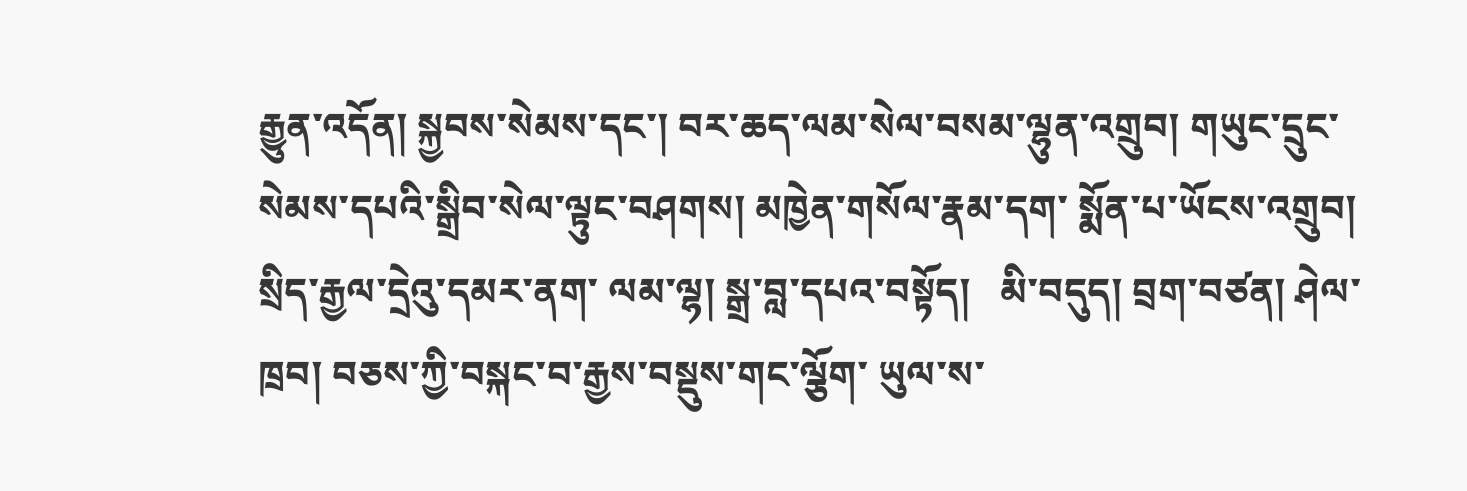རྒྱུན་འདོན། སྐྱབས་སེམས་དང་། བར་ཆད་ལམ་སེལ་བསམ་ལྷུན་འགྲུབ། གཡུང་དྲུང་སེམས་དཔའི་སྒྲིབ་སེལ་ལྟུང་བཤགས། མཁྱེན་གསོལ་རྣམ་དག་ སྨོན་པ་ཡོངས་འགྲུབ། སྲིད་རྒྱལ་དྲེའུ་དམར་ནག་ ལམ་ལྷ། སྒྲ་བླ་དཔའ་བསྟོད།   མི་བདུད། བྲག་བཙན། ཤེལ་ཁྲབ། བཅས་ཀྱི་བསྐང་བ་རྒྱས་བསྡུས་གང་ལྕོག་ ཡུལ་ས་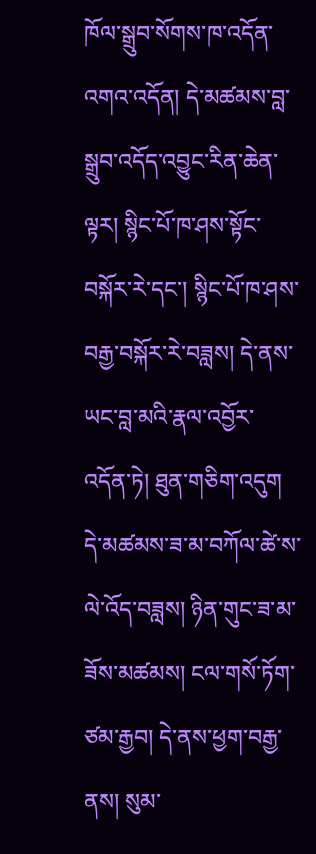ཁོལ་སྒྲུབ་སོགས་ཁ་འདོན་འགའ་འདོན། དེ་མཚམས་བླ་སྒྲུབ་འདོད་འབྱུང་རིན་ཆེན་ལྟར། སྙིང་པོ་ཁ་ཤས་སྟོང་བསྐོར་རེ་དང་། སྙིང་པོ་ཁ་ཤས་བརྒྱ་བསྐོར་རེ་བཟླས། དེ་ནས་ཡང་བླ་མའི་རྣལ་འབྱོར་འདོན་ཏེ། ཐུན་གཅིག་འདུག དེ་མཚམས་ཟ་མ་བཀོལ་ཚེ་ས་ལེ་འོད་བཟླས། ཉིན་གུང་ཟ་མ་ཟོས་མཚམས། ངལ་གསོ་ཏོག་ཙམ་རྒྱབ། དེ་ནས་ཕྱག་བརྒྱ་ནས། སུམ་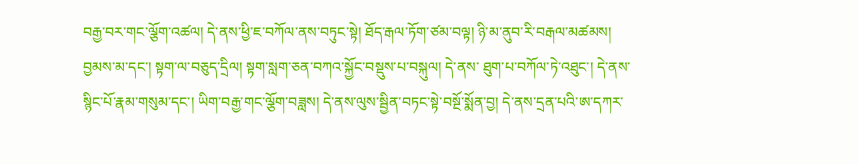བརྒྱ་བར་གང་ལྕོག་འཚལ། དེ་ནས་ཕྱི་ཇ་བཀོལ་ནས་བཏུང་སྟེ། ཐོད་རྒལ་ཏོག་ཙམ་བལྟ། ཉི་མ་ནུབ་རི་བརྒལ་མཚམས། བྱམས་མ་དང་། སྟག་ལ་བཅུད་དྲིལ། སྟག་སླག་ཅན་བཀའ་སྐྱོང་བསྡུས་པ་བསྐུལ། དེ་ནས་ ཐུག་པ་བཀོལ་ཏེ་འཐུང་། དེ་ནས་སྙིང་པོ་རྣམ་གསུམ་དང་། ཡིག་བརྒྱ་གང་ལྕོག་བཟླས། དེ་ནས་ལུས་སྦྱིན་བཏང་སྟེ་བསྔོ་སྨོན་བྱ། དེ་ནས་དྲན་པའི་ཨ་དཀར་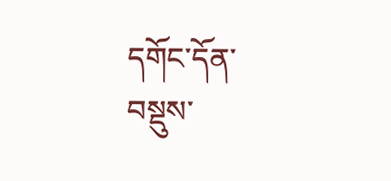དགོང་དོན་བསྡུས་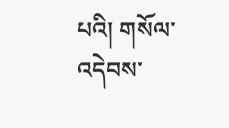པའི། གསོལ་འདེབས་